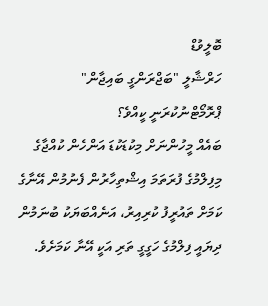ބޮލީވުޑް
ހަރްޝާލީ "ބަޖްރަންގީ ބައިޖާން" ޕްރޮމޯޓްނުކުރަނީ ކީއްވެ؟
ބައެއް މީހުންނަށް މިކުޑަކުޑަ އަންހެން ކުއްޖާގެ މިފިލްމުގެ ފުރަތަމަ އިޝްތިހާރުން ފެނުމުން އޭނާގެ ކަމަށް ތައުރީފު ކުރިއިރު، އަނެއްބަޔަކު ބުނަމުން ދިޔައީ ފިލްމުގެ ހަގީގީ ތަރި އަކީ އޭނާ ކަމަށެވެ.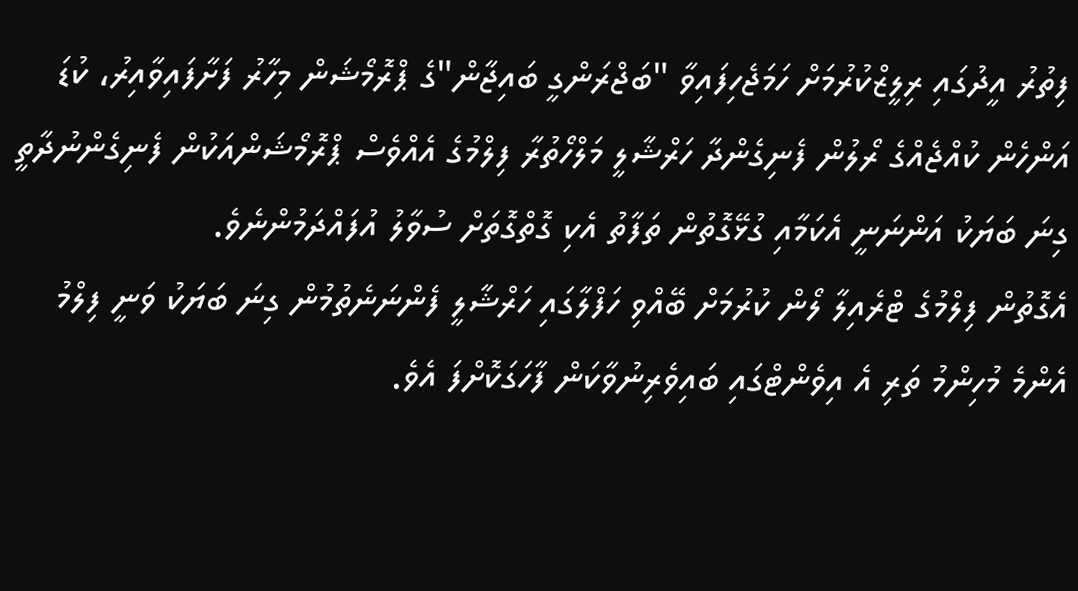ފިތުރު އީދުގައި ރިލީޒްކުރުމަށް ހަމަޖެހިފައިވާ "ބަޖްރަންގީ ބައިޖާން"ގެ ޕްރޮމޯޝަން މިހާރު ފަށާފައިވާއިރު، ކުޑަ އަންހެން ކުއްޖެއްގެ ރޯލުން ފެނިގެންދާ ހަރްޝާލީ މަލްހޯތުރާ ފިލްމުގެ އެއްވެސް ޕްރޮމޯޝަންއަކުން ފެނިގެންނުދާތީ ގިނަ ބަޔަކު އަންނަނީ އެކަމާއި ގުޅޭގޮތުން ތަފާތު އެކި ގޮތްގޮތަށް ސުވާލު އުފައްދަމުންނެވެ.
އެގޮތުން ފިލްމުގެ ޓްރެއިލާ ލޯން ކުރުމަށް ބޭއްވި ހަފްލާގައި ހަރްޝާލީ ފެންނަނެތުމުން ގިނަ ބަޔަކު ވަނީ ފިލްމު އެންމެ މުހިންމު ތަރި އެ އިވެންޓްގައި ބައިވެރިނުވާކަން ފާހަގަކޮށްފަ އެވެ.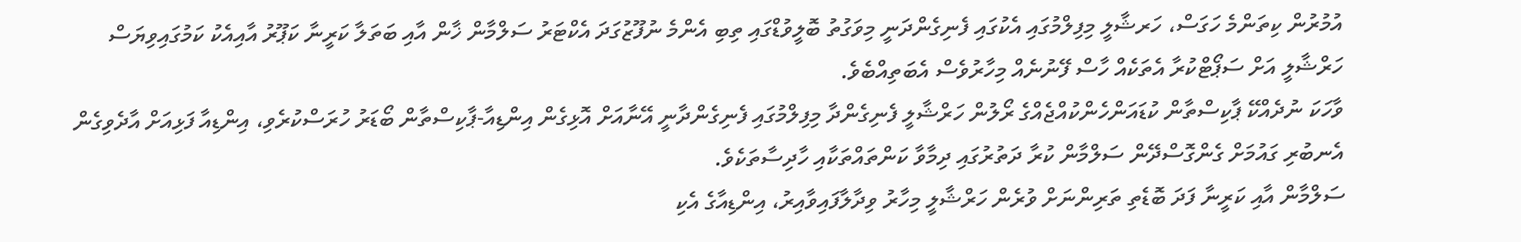އުމުރުން ކިތަންމެ ހަގަސް، ހަރޝާލީ މިފިލްމުގައި އެކުގައި ފެނިގެންދަނީ މިވަގުތު ބޮލީވުޑްގައި ތިބި އެންމެ ނުފޫޒުގަދަ އެކްޓަރު ސަލްމާން ޚާން އާއި ބަތަލާ ކަރީނާ ކަޕޫރު އާއިއެކު ކަމުގައިވިޔަސް ހަރްޝާލީ އަށް ސަޕޯޓްކުރާ އެތަކެއް ހާސް ފޭނުނެއް މިހާރުވެސް އެބަތިއްބެވެ.
ވާހަކަ ނުދެއްކޭ ޕާކިސްތާން ކުޑައަންހެންކުއްޖެއްގެ ރޯލުން ހަރްޝާލީ ފެނިގެންދާ މިފިލްމުގައި ފެނިގެންދާނީ އޭނާއަށް އޮޅިގެން އިންޑިއާ-ޕާކިސްތާން ބޯޑަރު ހުރަސްކުރެވި، އިންޑިއާ ފަޅިއަށް އާދެވިގެން އެނބުރި ގައުމަށް ގެންގޮސްދޭން ސަލްމާން ކުރާ ދަތުރުގައި ދިމާވާ ކަންތައްތަކާއި ހާދިސާތަކެވެ.
ސަލްމާން އާއި ކަރީނާ ފަދަ ބޮޑެތި ތަރިންނަށް ވުރެން ހަރްޝާލީ މިހާރު ވިދާލާފައިވާއިރު، އިންޑިއާގެ އެކި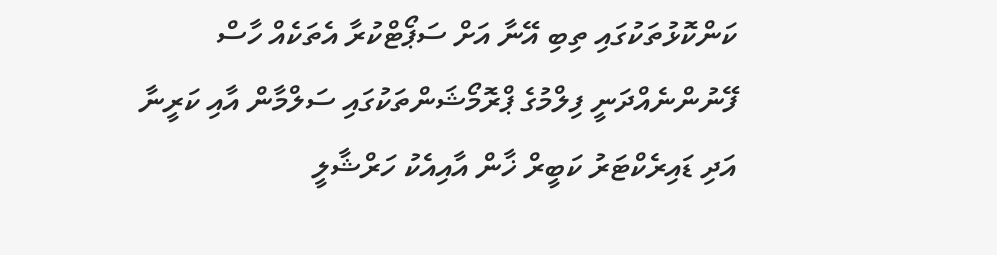ކަންކޮޅުތަކުގައި ތިބި އޭނާ އަށް ސަޕޯޓްކުރާ އެތަކެއް ހާސް ފޭނުންނެއްދަނީ ފިލްމުގެ ޕްރޮމޯޝަންތަކުގައި ސަލްމާން އާއި ކަރީނާ އަދި ޑައިރެކްޓަރު ކަބީރް ޚާން އާއިއެކު ހަރްޝާލީ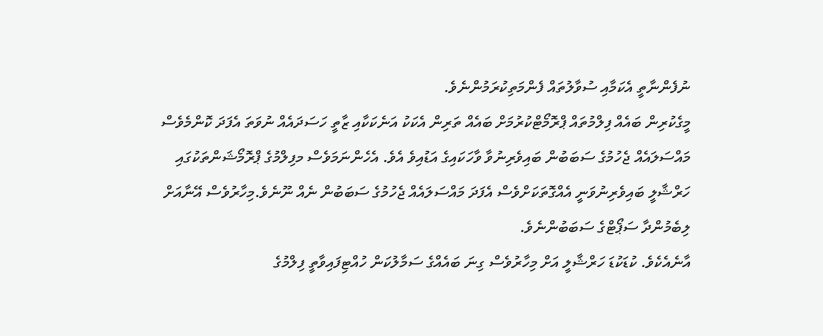ނުފެންނާތީ އެކަމާއި ސުވާލުތައް ފެންމަތިކުރަމުންނެވެ.
މީގެކުރިން ބައެއް ފިލްމުތައް ޕްރޮމޯޓްކުރުމަށް ބައެއް ތަރިން އެކަކު އަނެކަކާއި ޒާތީ ހަސަދައެއް ނުވަތަ އެފަދަ ކޮންމެވެސް މައްސަލައެއް ޖެހުމުގެ ސަބަބުން ބައިވެރިނުވާ ވާހަކައިގެ އަޑުއިވެ އެވެ. އެހެންނަމަވެސް މފިލްމުގެ ޕްރޮމޯޝަންތަކުގައި ހަރްޝާލީ ބައިވެރިނުވަނީ އެއްގޮތަކަށްވެސް އެފަދަ މައްސަލައެއް ޖެހުމުގެ ސަބަބުން ނެއް ނޫނެވެ.މިހާރުވެސް އޭނާއަށް ލިބެމުންދާ ސަޕޯޓްގެ ސަބަބުންނެވެ.
އާނެއެކެވެ. ކުޑަކުޑަ ހަރްޝާލީ އަށް މިހާރުވެސް ގިނަ ބައެއްގެ ސަމާލުކަން ހުއްޓިފައިވާތީ ފިލްމުގެ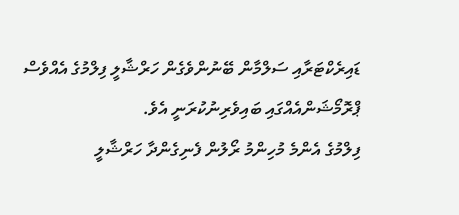ޑައިރެކްޓަރާއި ސަލްމާން ބޭނުންވެގެން ހަރްޝާލީ ފިލްމުގެ އެއްވެސް ޕްރޮމޯޝަންއެއްގައި ބައިވެރިނުކުރަނީ އެވެ.
ފިލްމުގެ އެންމެ މުހިންމު ރޯލުން ފެނިގެންދާ ހަރްޝާލީ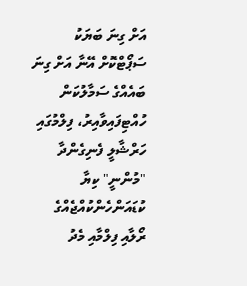އަށް ގިނަ ބަޔަކު ސަޕޯޓްކޮށް އޭނާ އަށް ގިނަ ބައެއްގެ ސަމާލުކަން ހުއްޓިފައިވާއިރު، ފިލްމުގައި ހަރްޝާލީ ފެނިގެންދާ "މުންނީ" ކިޔާ ކުޑައަންހެންކުއްޖެއްގެ ރޯލާއި ފިލްމާއި މެދު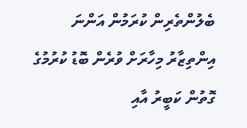ބެލުންތެރިން ކުރަމުން އަންނަ އިންތިޒާރު މިހާރަށް ވުރެން ބޮޑު ކުރުމުގެ ގޮތުން ކަބީރު އާއި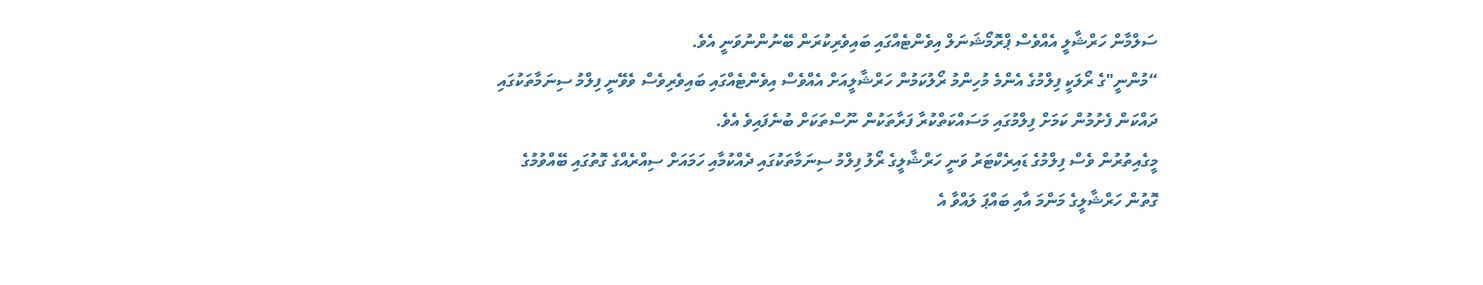ސަލްމާން ހަރްޝާލީ އެއްވެސް ޕްރޮމޯޝަނަލް އިވެންޓެއްގައި ބައިވެރިކުރަން ބޭނުންނުވަނީ އެވެ.
“މުންނީ"ގެ ރޯލަކީ ފިލްމުގެ އެންމެ މުހިންމު ރޯލުކަމުން ހަރްޝާލީއަށް އެއްވެސް އިވެންޓެއްގައި ބައިވެރިވެސް ވެވޭނީ ފިލްމު ސިނަމާތަކުގައި ދައްކަން ފެށުމުން ކަމަށް ފިލްމުގައި މަސައްކަތްކުރާ ފަރާތަކުން ނޫސްތަކަށް ބުނެފައިވެ އެވެ.
މީގެއިތުރުން ވެސް ފިލްމުގެ ޑައިރެކްޓަރު ވަނީ ހަރްޝާލީގެ ރޯލު ފިލްމު ސިނަމާތަކުގައި ދެއްކުމާއި ހަމައަށް ސިއްރެއްގެ ގޮތުގައި ބޭއްވުމުގެ ގޮތުން ހަރްޝާލީގެ މަންމަ އާއި ބައްޕަ ލައްވާ އެ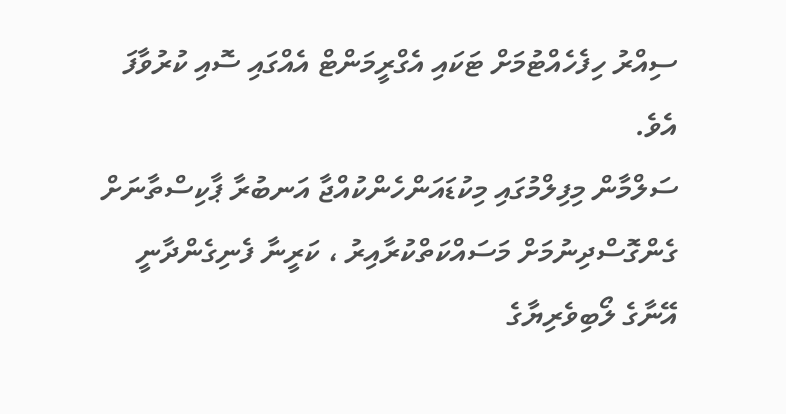ސިއްރު ހިފެހެއްޓުމަށް ޓަކައި އެގްރީމަންޓް އެއްގައި ސޮއި ކުރުވާފަ އެވެ.
ސަލްމާން މިފިލްމުގައި މިކުޑައަންހެންކުއްޖާ އަނބުރާ ޕާކިސްތާނަށް ގެންގޮސްދިނުމަށް މަސައްކަތްކުރާއިރު ، ކަރީނާ ފެނިގެންދާނީ އޭނާގެ ލޯބިވެރިޔާގެ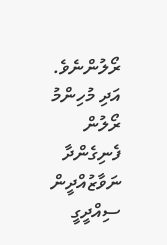ރޯލުންނެވެ. އަދި މުހިންމު ރޯލުން ފެނިގެންދާ ނަވާޒުއްދީން ސިއްދީގީ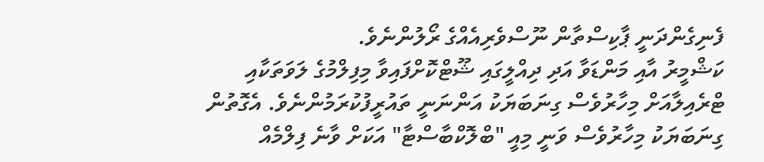ފެނިގެންދަނީ ޕާކިސްތާން ނޫސްވެރިއެއްގެ ރޯލުންނެވެ.
ކަޝްމީރު އާއި މަންޑަވާ އަދި ދިއްލީގައި ޝޫޓްކޮށްފައިވާ މިފިލްމުގެ ލަވަތަކާއި ޓްރެއިލާއަށް މިހާރުވެސް ގިނަބަޔަކު އަންނަނީ ތައުރީފުކުރަމުންނެވެ. އެގޮތުން ގިނަބަޔަކު މިހާރުވެސް ވަނީ މިއީ "ބްލޮކްބާސްޓާ" އަކަށް ވާނެ ފިލްމެއް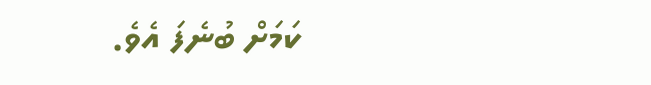ކަމަށް ބުނެފަ އެވެ.